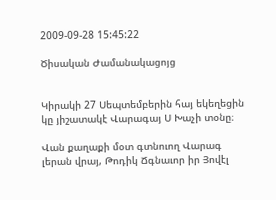2009-09-28 15:45:22

Ծիսական Ժամանակացոյց


Կիրակի 27 Սեպտեմբերին հայ եկեղեցին կը յիշատակէ Վարագայ Ս Խաչի տօնը։

Վան քաղաքի մօտ գտնուող Վարագ լերան վրայ, Թոդիկ Ճգնաւոր իր Յովէլ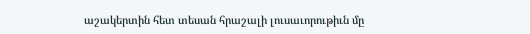աշակերտին հետ տեսան հրաշալի լուսաւորութիւն մը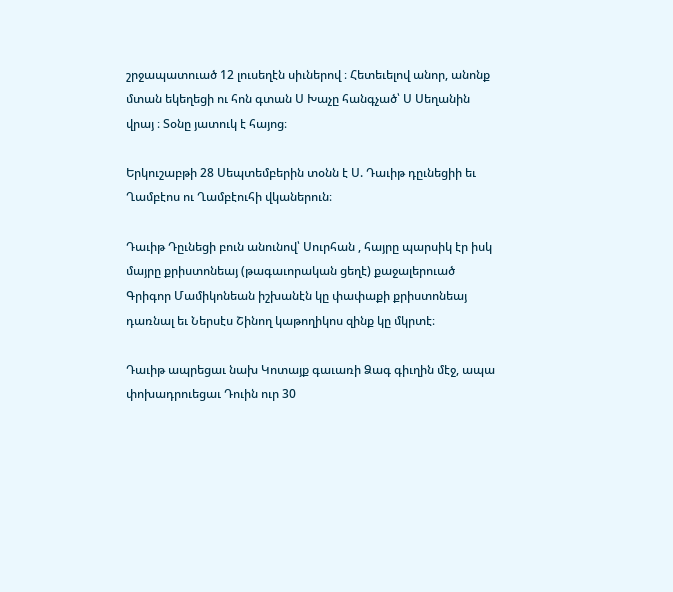շրջապատուած 12 լուսեղէն սիւներով ։ Հետեւելով անոր, անոնք մտան եկեղեցի ու հոն գտան Ս Խաչը հանգչած՝ Ս Սեղանին վրայ ։ Տօնը յատուկ է հայոց։

Երկուշաբթի 28 Սեպտեմբերին տօնն է Ս. Դաւիթ դըւնեցիի եւ Ղամբէոս ու Ղամբէուհի վկաներուն։

Դաւիթ Դըւնեցի բուն անունով՝ Սուրհան , հայրը պարսիկ էր իսկ մայրը քրիստոնեայ (թագաւորական ցեղէ) քաջալերուած Գրիգոր Մամիկոնեան իշխանէն կը փափաքի քրիստոնեայ դառնալ եւ Ներսէս Շինող կաթողիկոս զինք կը մկրտէ։

Դաւիթ ապրեցաւ նախ Կոտայք գաւառի Ձագ գիւղին մէջ, ապա փոխադրուեցաւ Դուին ուր 30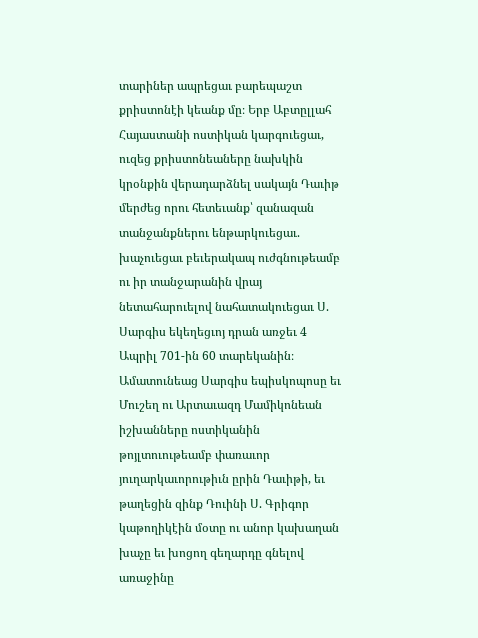տարիներ ապրեցաւ բարեպաշտ քրիստոնէի կեանք մը։ Երբ Աբտըլլահ Հայաստանի ոստիկան կարգուեցաւ, ուզեց քրիստոնեաները նախկին կրօնքին վերադարձնել սակայն Դաւիթ մերժեց որու հետեւանք՝ զանազան տանջանքներու ենթարկուեցաւ. խաչուեցաւ բեւերակապ ուժգնութեամբ ու իր տանջարանին վրայ նետահարուելով նահատակուեցաւ Ս. Սարգիս եկեղեցւոյ դրան առջեւ 4 Ապրիլ 701-ին 60 տարեկանին։ Ամատունեաց Սարգիս եպիսկոպոսը եւ Մուշեղ ու Արտաւազդ Մամիկոնեան իշխանները ոստիկանին թոյլտուութեամբ փառաւոր յուղարկաւորութիւն ըրին Դաւիթի, եւ թաղեցին զինք Դուինի Ս. Գրիգոր կաթողիկէին մօտը ու անոր կախաղան խաչը եւ խոցող գեղարդը գնելով առաջինը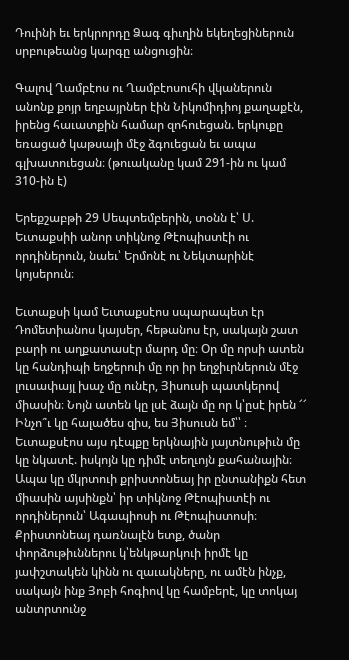Դուինի եւ երկրորդը Ձագ գիւղին եկեղեցիներուն սրբութեանց կարգը անցուցին։

Գալով Ղամբէոս ու Ղամբէոսուհի վկաներուն անոնք քոյր եղբայրներ էին Նիկոմիդիոյ քաղաքէն, իրենց հաւատքին համար զոհուեցան. երկուքը եռացած կաթսայի մէջ ձգուեցան եւ ապա գլխատուեցան։ (թուականը կամ 291-ին ու կամ 310-ին է)

Երեքշաբթի 29 Սեպտեմբերին, տօնն է՝ Ս. Եւտաքսիի անոր տիկնոջ Թէոպիստէի ու որդիներուն, նաեւ՝ Երմոնէ ու Նեկտարինէ կոյսերուն։

Եւտաքսի կամ Եւտաքսէոս սպարապետ էր Դոմետիանոս կայսեր, հեթանոս էր, սակայն շատ բարի ու աղքատասէր մարդ մը։ Օր մը որսի ատեն կը հանդիպի եղջերուի մը որ իր եղջիւրներուն մէջ լուսափայլ խաչ մը ունէր, Յիսուսի պատկերով միասին։ Նոյն ատեն կը լսէ ձայն մը որ կ՝ըսէ իրեն ՜՜ Ինչո՞ւ կը հալածես զիս, ես Յիսուսն եմ՝՝ ։ Եւտաքսէոս այս դէպքը երկնային յայտնութիւն մը կը նկատէ. իսկոյն կը դիմէ տեղւոյն քահանային։ Ապա կը մկրտուի քրիստոնեայ իր ընտանիքն հետ միասին այսինքն՝ իր տիկնոջ Թէոպիստէի ու որդիներուն՝ Ագապիոսի ու Թէոպիստոսի։ Քրիստոնեայ դառնալէն ետք, ծանր փորձութիւններու կ՝ենկթարկուի իրմէ կը յափշտակեն կինն ու զաւակները, ու ամէն ինչք, սակայն ինք Յոբի հոգիով կը համբերէ, կը տոկայ անտրտունջ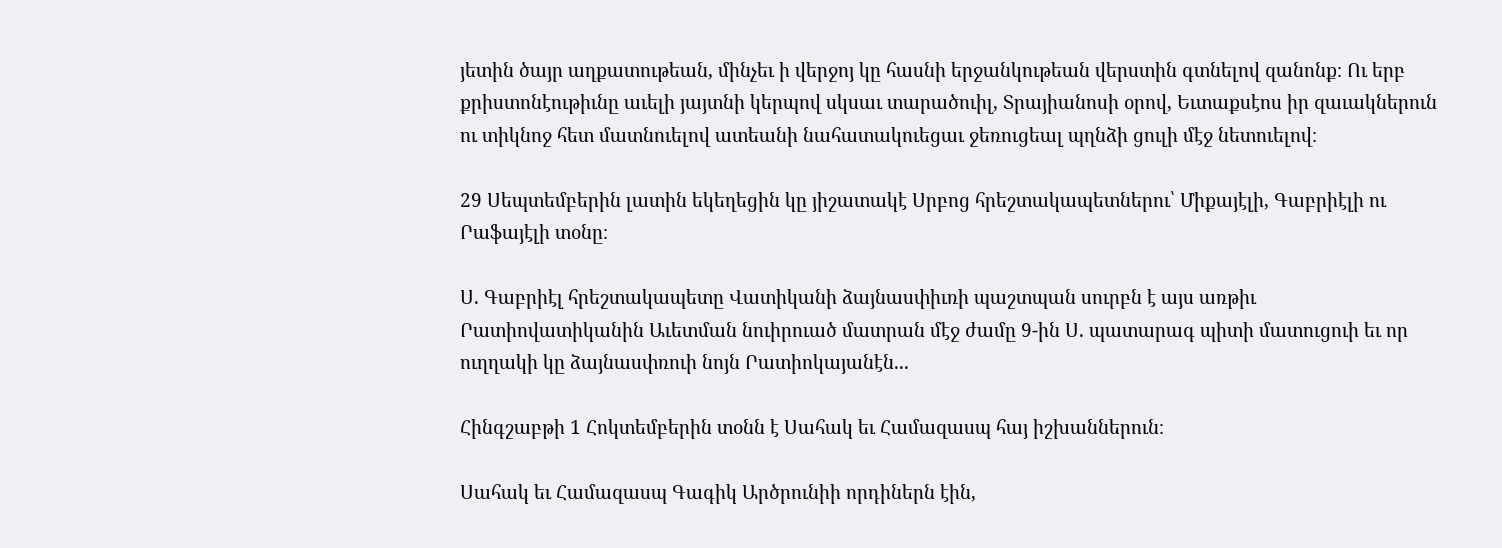յետին ծայր աղքատութեան, մինչեւ ի վերջոյ կը հասնի երջանկութեան վերստին գտնելով զանոնք։ Ու երբ քրիստոնէութիւնը աւելի յայտնի կերպով սկսաւ տարածուիլ, Տրայիանոսի օրով, Եւտաքսէոս իր զաւակներուն ու տիկնոջ հետ մատնուելով ատեանի նահատակուեցաւ ջեռուցեալ պղնձի ցուլի մէջ նետուելով։

29 Սեպտեմբերին լատին եկեղեցին կը յիշատակէ Սրբոց հրեշտակապետներու՝ Միքայէլի, Գաբրիէլի ու Րաֆայէլի տօնը։

Ս. Գաբրիէլ հրեշտակապետը Վատիկանի ձայնասփիւռի պաշտպան սուրբն է այս առթիւ Րատիովատիկանին Աւետման նուիրուած մատրան մէջ ժամը 9-ին Ս. պատարագ պիտի մատուցուի եւ որ ուղղակի կը ձայնասփռուի նոյն Րատիոկայանէն...

Հինգշաբթի 1 Հոկտեմբերին տօնն է Սահակ եւ Համազասպ հայ իշխաններուն։

Սահակ եւ Համազասպ Գագիկ Արծրունիի որդիներն էին,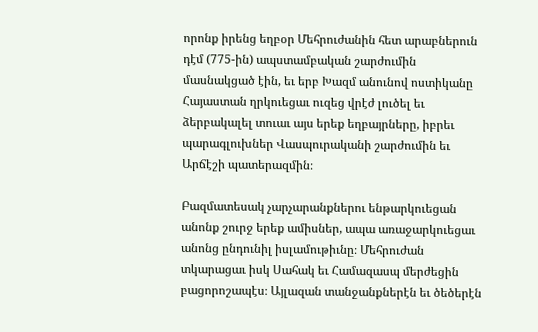որոնք իրենց եղբօր Մեհրուժանին հետ արաբներուն դէմ (775-ին) ապստամբական շարժումին մասնակցած էին, եւ երբ Խազմ անունով ոստիկանը Հայաստան ղրկուեցաւ ուզեց վրէժ լուծել եւ ձերբակալել տուաւ այս երեք եղբայրները, իբրեւ պարագլուխներ Վասպուրականի շարժումին եւ Արճէշի պատերազմին։

Բազմատեսակ չարչարանքներու ենթարկուեցան անոնք շուրջ երեք ամիսներ, ապա առաջարկուեցաւ անոնց ընդունիլ իսլամութիւնը։ Մեհրուժան տկարացաւ իսկ Սահակ եւ Համազասպ մերժեցին բացորոշապէս։ Այլազան տանջանքներէն եւ ծեծերէն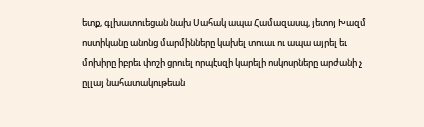ետք, գլխատուեցան նախ Սահակ ապա Համազասպ, յետոյ Խազմ ոստիկանը անոնց մարմինները կախել տուաւ ու ապա այրել եւ մոխիրը իբրեւ փոշի ցրուել որպէսզի կարելի ոսկոսրները արժանի չ ըլլայ նահատակութեան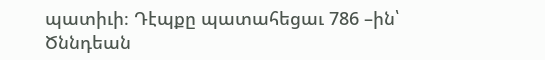պատիւի։ Դէպքը պատահեցաւ 786 –ին՝ Ծննդեան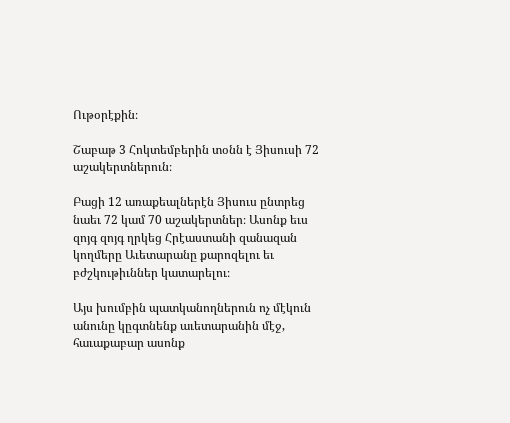Ութօրէքին։

Շաբաթ 3 Հոկտեմբերին տօնն է Յիսուսի 72 աշակերտներուն։

Բացի 12 առաքեալներէն Յիսուս ընտրեց նաեւ 72 կամ 70 աշակերտներ։ Ասոնք եւս զոյգ զոյգ ղրկեց Հրէաստանի զանազան կողմերը Աւետարանը քարոզելու եւ բժշկութիւններ կատարելու։

Այս խումբին պատկանողներուն ոչ մէկուն անունը կըգտնենք աւետարանին մէջ, հաւաքաբար ասոնք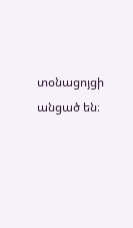տօնացոյցի անցած են։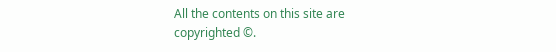All the contents on this site are copyrighted ©.